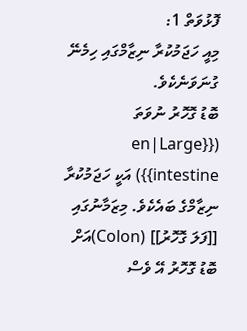ފޮޅުވަތް 1:
މިއީ ހަޖަމުކުރާ ނިޒާމްގައި ހިމެނޭ ގުނަވަނެކެވެ.
ބޮޑު ގޮހޮރު ނުވަތަ ({{en|Large intestine}}) އަކީ ހަޖަމުކުރާ ނިޒާމްގެ ބައެކެވެ. މިޒަމާނުގައި [[ފަލަ ގޮހޮރު]] (Colon)އަށް ބޮޑު ގޮހޮރު އޭ ވެސް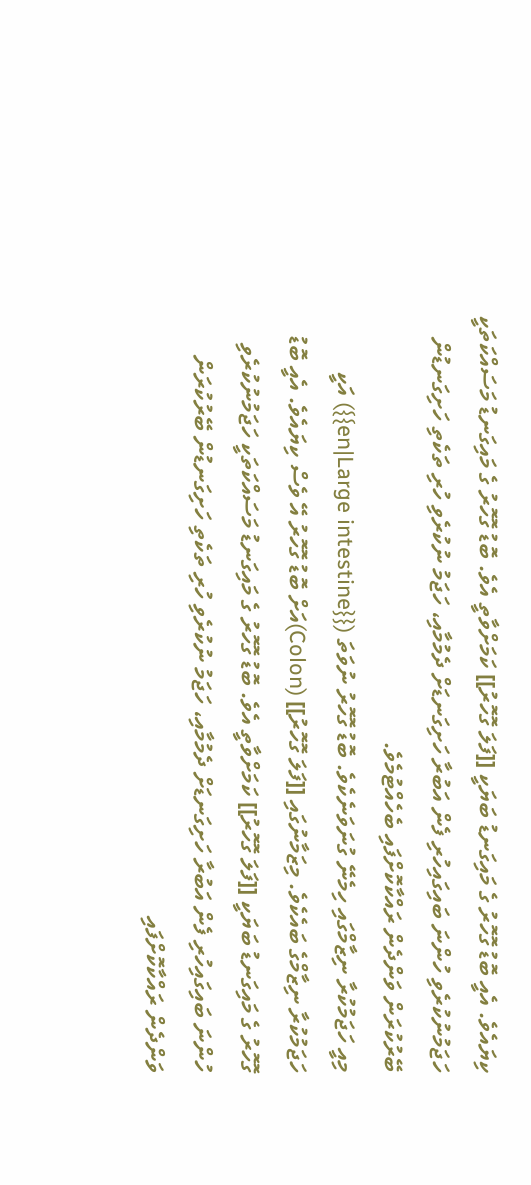ކިޔައެވެ. އެއީ ބޮޑު ގޮހޮރު ގެ މައިގަނޑު ބަޔަކީ [[ފަލަ ގޮހޮރު]] ކަމަށްވާތީ އެވެ. ބޮޑު ގޮހޮރު ގެ މައިގަނޑު މަސައްކަތަކީ ހަޖަމުނުކުރެވި ހުންނަ ބައިގައިހުރި ފެން އަބުރާ ހަށިގަނޑަށް ދެމުމާއި، ހަޖަމު ނުކުރެވި ހުރި ތަކެތި ހަށިގަނޑުން ބޭރުކުރަން ވަންދެން ރައްކާކޮށްފައި ބެހެއްޓުމެވެ.
މިއީ ހަޖަމުކުރާ ނިޒާމްގައި ހިމެނޭ ގުނަވަނެކެވެ. ބޮޑު ގޮހޮރު ނުވަތަ ({{en|Large intestine}}) އަކީ ހަޖަމުކުރާ ނިޒާމްގެ ބައެކެވެ. މިޒަމާނުގައި [[ފަލަ ގޮހޮރު]] (Colon)އަށް ބޮޑު ގޮހޮރު އޭ ވެސް ކިޔައެވެ. އެއީ ބޮޑު ގޮހޮރު ގެ މައިގަނޑު ބަޔަކީ [[ފަލަ ގޮހޮރު]] ކަމަށްވާތީ އެވެ. ބޮޑު ގޮހޮރު ގެ މައިގަނޑު މަސައްކަތަކީ ހަޖަމުނުކުރެވި ހުންނަ ބައިގައިހުރި ފެން އަބުރާ ހަށިގަނޑަށް ދެމުމާއި، ހަޖަމު ނުކުރެވި ހުރި ތަކެތި ހަށިގަނޑުން ބޭރުކުރަން ވަންދެން ރައްކާކޮށްފައި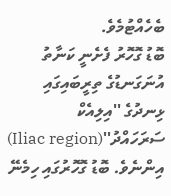ބެހެއްޓުމެވެ.
ބޮޑު ގޮހޮރު ފެށެނީ ކަނާތު އުނަގަނޑުގެ ތިރީބައިގައި ޅިނދުގެ ''އިލިއެކް ސަރަހައްދު''(Iliac region) އިންނެވެ. ބޮޑު ގޮހޮރުގައި ހިމެނޭ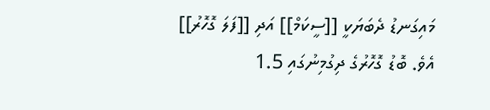މައިގަނޑު ދެބަޔަކީ [[ސީކަމް]] އަދި [[ފަލަ ގޮހޮރު]] އެވެ. ބޮޑު ގޮހޮރުގެ ދިގުމިނުގައި 1.5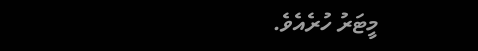މީޓަރު ހުރެއެވެ.